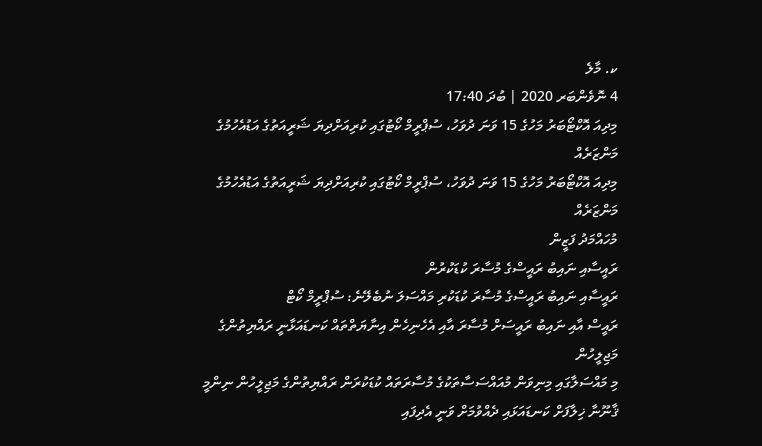ކ. މާލެ
4 ނޮވެންބަރ 2020 | ބުދަ 17:40
މިދިއަ އޮކްޓޯބަރު މަހުގެ 15 ވަނަ ދުވަހު، ސުޕްރީމް ކޯޓުގައި ކުރިއަށްދިޔަ ޝަރީއަތުގެ އަޑުއެހުމުގެ މަންޒަރެއް
މިދިއަ އޮކްޓޯބަރު މަހުގެ 15 ވަނަ ދުވަހު، ސުޕްރީމް ކޯޓުގައި ކުރިއަށްދިޔަ ޝަރީއަތުގެ އަޑުއެހުމުގެ މަންޒަރެއް
މުހައްމަދު ފަޒީން
ރައީސާއި ނައިބު ރައީސްގެ މުސާރަ ކުޑަކުރުން
ރައީސާއި ނައިބު ރައީސްގެ މުސާރަ ކުޑަކުރި މައްސަލަ ނުބެލޭނެ: ސުޕްރީމް ކޯޓް
ރައީސް އާއި ނައިބު ރައީސަށް މުސާރަ އާއި އެހެނިހެން އިނާޔަތްތައް ކަނޑައަޅާނީ ރައްޔިތުންގެ މަޖިލީހުން
މި މައްސަލާގައި މިނިވަން މުއައްސަސާތަކުގެ މުސާރަތައް ކުޑަކުރަން ރައްޔިތުންގެ މަޖިލީހުން ނިންމީ ޤާނޫނާ ޚިލާފަށް ކަނޑައަޅައި ދެއްވުމަށް ވަނީ އެދިފައި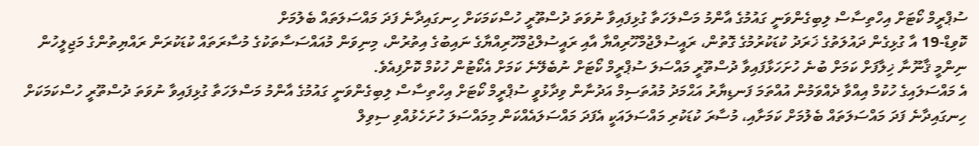ސުޕްރީމް ކޯޓަށް އިހްތިސާސް ލިބިގެންވަނީ ގައުމުގެ އާންމު މަސްލަހަތާ ގުޅިފައިވާ ނުވަތަ ދުސްތޫރީ ހުސްކަމަކަށް ހިނގައިދާނެ ފަދަ މައްސަލަތައް ބެލުމަށް
ކޮވިޑް-19 އާ ގުޅިގެން ދައުލަތުގެ ޚަރަދު ކުޑަކުރުމުގެ ގޮތުން، ރައީސުލްޖުމްހޫރިއްޔާ އާއި ރައީސުލްޖުމްހޫރިއްޔާގެ ނައިބުގެ އިތުރުން، މިނިވަން މުއައްސަސާތަކުގެ މުސާރަތައް ކުޑަކުރަން ރައްޔިތުންގެ މަޖިލީހުން ނިންމީ ޤާނޫނާ ޚިލާފަށް ކަމަށް ބުނެ ހުށަހަޅާފައިވާ ދުސްތޫރީ މައްސަލަ ސުޕްރީމް ކޯޓަށް ނުބެލޭނެ ކަމަށް އެކޯޓުން ހުކުމް ކޮށްފިއެވެ.
އެ މައްސަލައިގެ ހުކުމް އިއްވާ ދެއްވަމުން އުއްތަމަ ފަނޑިޔާރު އަޙްމަދު މުއުތަސިމް އަދުނާން ވިދާޅުވީ ސުޕްރީމް ކޯޓަށް އިހްތިސާސް ލިބިގެންވަނީ ގައުމުގެ އާންމު މަސްލަހަތާ ގުޅިފައިވާ ނުވަތަ ދުސްތޫރީ ހުސްކަމަކަށް ހިނގައިދާނެ ފަދަ މައްސަލަތައް ބެލުމަށް ކަމަށާއި، މުސާރަ ކުޑަކުރި މައްސަލައަކީ އެފަދަ މައްސަލައެއްކަން މިމައްސަލަ ހުށަހެޅުއްވި ސިވިލް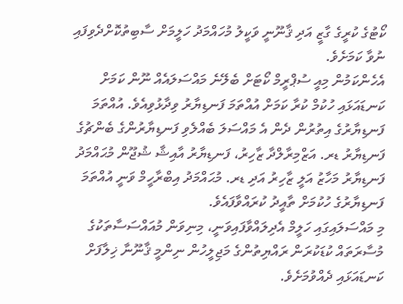ކޯޓުގެ ކުރީގެ ގާޒީ އަދި ޤާނޫނީ ވަކީލު މުހައްމަދު ހަލީމަށް ސާބިތުކޮށްދެވިފައި ނުވާ ކަމަށެވެ.
އެހެންކަމުން މިއީ ސުޕްރީމް ކޯޓަށް ބެލޭނެ މައްސަލައެއް ނޫން ކަމަށް ކަނޑައަޅައި ހުކުމް ކުރާ ކަމަށް އުއްތަމަ ފަނޑިޔާރު ވިދާޅުވިއެވެ. އުއްތަމަ ފަނޑިޔާރުގެ އިތުރުން ދެން އެ މައްސަލަ ބެއްލެވި ފަނޑިޔާރުންގެ ބެންޗުގެ ފަނޑިޔާރު ޑރ. އަޒްމިރާލްދާ ޒާހިރު، ފަނޑިޔާރު އާއިޝާ ޝުޖޫން މުޙައްމަދު ފަނޑިޔާރު މަހާޒު އަލީ ޒާހިރު އަދި ޑރ. މުޙައްމަދު އިބްރާހީމް ވަނީ އުއްތަމަ ފަނޑިޔާރުގެ ހުކުމަށް ތާއީދު ކުރައްވާފައެވެ.
މި މައްސަލައިގައި ހަލީމް އެދިލައްވާފައިވަނީ، މިނިވަން މުއައްސަސާތަކުގެ މުސާރަތައް ކުޑަކުރަން ރައްޔިތުންގެ މަޖިލީހުން ނިންމީ ޤާނޫނާ ޚިލާފަށް ކަނޑައަޅައި ދެއްވުމަށެވެ.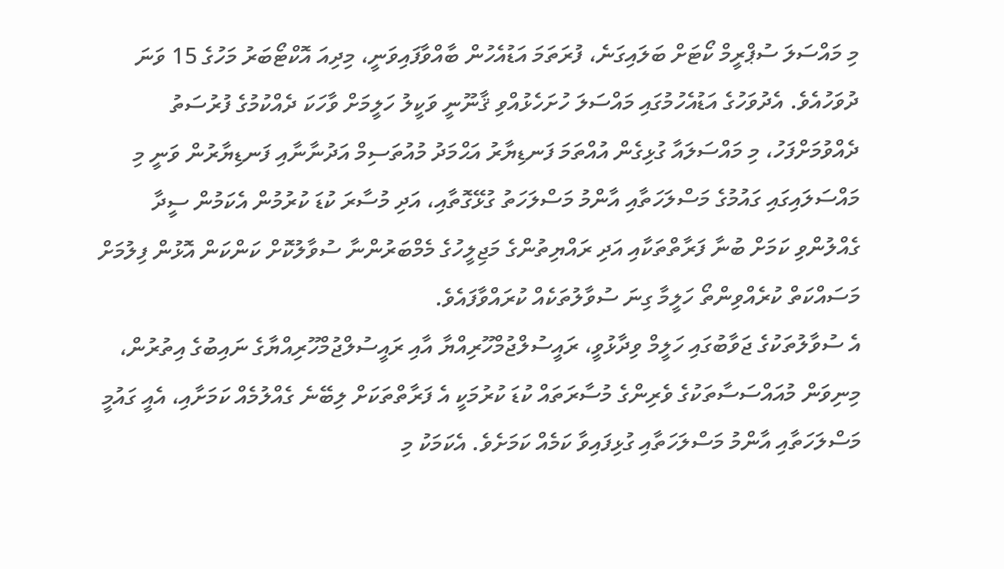މި މައްސަލަ ސުޕްރީމް ކޯޓަށް ބަލައިގަނެ، ފުރަތަމަ އަޑުއެހުން ބާއްވާފައިވަނީ، މިދިއަ އޮކްޓޯބަރު މަހުގެ 15 ވަނަ ދުވަހުއެވެ. އެދުވަހުގެ އަޑުއެހުމުގައި މައްސަލަ ހުށަހެޅުއްވި ޤާނޫނީ ވަކީލު ހަލީމަށް ވާހަކަ ދެއްކުމުގެ ފުރުސަތު ދެއްވުމަށްފަހު، މި މައްސަލައާ ގުޅިގެން އުއްތަމަ ފަނޑިޔާރު އަޙްމަދު މުއުތަސިމް އަދުނާނާއި ފަނޑިޔާރުން ވަނީ މި މައްސަލައިގައި ގައުމުގެ މަސްލަހަތާއި އާންމު މަސްލަހަތު ގުޅޭގޮތާއި، އަދި މުސާރަ ކުޑަ ކުރުމުން އެކަމުން ސީދާ ގެއްލުންވި ކަމަށް ބުނާ ފަރާތްތަކާއި އަދި ރައްޔިތުންގެ މަޖިލީހުގެ މެމްބަރުންނާ ސުވާލުކޮށް ކަންކަން އޮޅުން ފިލުމަށް މަސައްކަތް ކުރެއްވިންތޯ ހަލީމާ ގިނަ ސުވާލުތަކެއް ކުރައްވާފައެވެ.
އެ ސުވާލުތަކުގެ ޖަވާބުގައި ހަލީމް ވިދާޅުވީ، ރައީސުލްޖުމްހޫރިއްޔާ އާއި ރައީސުލްޖުމްހޫރިއްޔާގެ ނައިބުގެ އިތުރުން، މިނިވަން މުއައްސަސާތަކުގެ ވެރިންގެ މުސާރަތައް ކުޑަ ކުރުމަކީ އެ ފަރާތްތަކަށް ލިބޭނެ ގެއްލުމެއް ކަމަށާއި، އެއީ ގައުމީ މަސްލަހަތާއި އާންމު މަސްލަހަތާއި ގުޅިފައިވާ ކަމެއް ކަމަށެވެ. އެކަމަކު މި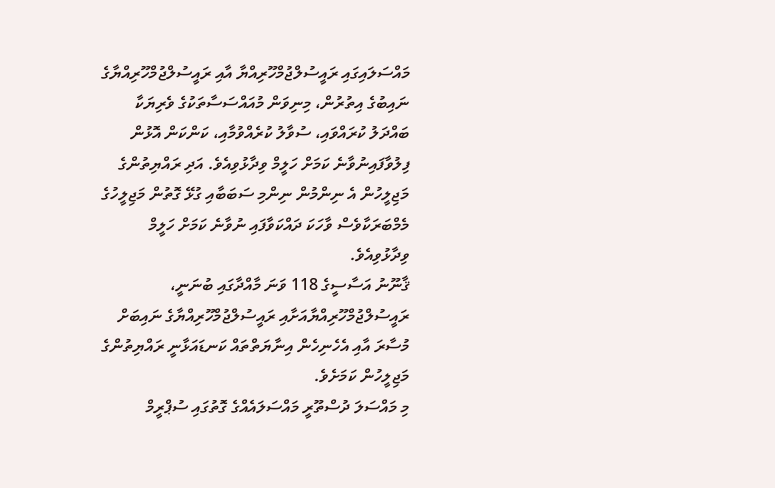މައްސަލައިގައި ރައީސުލްޖުމްހޫރިއްޔާ އާއި ރައީސުލްޖުމްހޫރިއްޔާގެ ނައިބުގެ އިތުރުން، މިނިވަން މުއައްސަސާތަކުގެ ވެރިޔަކާ ބައްދަލު ކުރައްވައި، ސުވާލު ކުރެއްވުމާއި، ކަންކަން އޮޅުން ފިލުވާފައިނުވާނެ ކަމަށް ހަލީމް ވިދާޅުވިއެވެ. އަދި ރައްޔިތުންގެ މަޖިލީހުން އެ ނިންމުން ނިންމި ސަބަބާއި ގުޅޭ ގޮތުން މަޖިލީހުގެ މެމްބަރަކާވެސް ވާހަކަ ދައްކަވާފައި ނުވާނެ ކަމަށް ހަލީމް ވިދާޅުވިއެވެ.
ޤާނޫނު އަސާސީގެ 118 ވަނަ މާއްދާގައި ބުނަނީ، ރައީސުލްޖުމްހޫރިއްޔާއަށާއި ރައީސުލްޖުމްހޫރިއްޔާގެ ނައިބަށް މުސާރަ އާއި އެހެނިހެން އިނާޔަތްތައް ކަނޑައަޅާނީ ރައްޔިތުންގެ މަޖިލީހުން ކަމަށެވެ.
މި މައްސަލަ ދުސްތޫރީ މައްސަލައެއްގެ ގޮތުގައި ސުޕްރީމް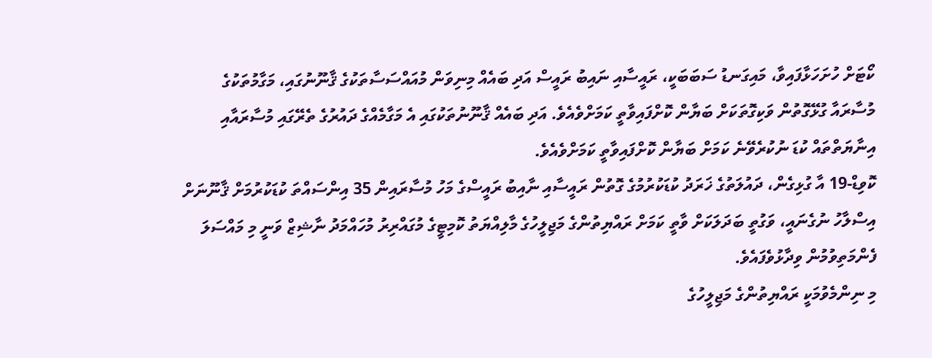ކޯޓަށް ހުށަހަޅާފައިވާ، މައިގަނޑު ސަބަބަކީ، ރައީސާއި ނައިބު ރައީސް އަދި ބައެއް މިނިވަން މުއައްސަސާތަކުގެ ޤާނޫނުގައި، މަގާމުތަކުގެ މުސާރައާ ގުޅޭގޮތުން ވަކިގޮތަކަށް ބަޔާން ކޮށްފައިވާތީ ކަމަށްވެއެވެ. އަދި ބައެއް ޤާނޫނުތަކުގައި އެ މަގާމެއްގެ ދައުރުގެ ތެރޭގައި މުސާރައާއި އިނާޔަތްތައް ކުޑަ ނުކުރެވޭނެ ކަމަށް ބަޔާން ކޮށްފައިވާތީ ކަމަށްވެއެވެ.
ކޮވިޑް-19 އާ ގުޅިގެން، ދައުލަތުގެ ޚަރަދު ކުޑަކުރުމުގެ ގޮތުން ރައީސާއި ނާއިބު ރައީސްގެ މަހު މުސާރައިން 35 އިންސައްތަ ކުޑަކުރުމަށް ޤާނޫނަށް އިސްލާހު ނުގެނައީ، ވަގުތީ ބަދަލަކަށް ވާތީ ކަމަށް ރައްޔިތުންގެ މަޖިލީހުގެ މާލިއްޔަތު ކޮމިޓީގެ މުގައްރިރު މުހައްމަދު ނާޝިޒް ވަނީ މި މައްސަލަ ފެންމަތިވުމުން ވިދާޅުވެފައެވެ.
މި ނިންމެވުމަކީ ރައްޔިތުންގެ މަޖިލީހުގެ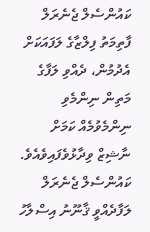ކައުންސެލް ޖެނެރަލް ފާތިމަތު ފިލްޒާގެ ލަފައަކަށް އެދުމުން، ދެއްވި ލަފާގެ މަތިން ނިންމެވި ނިންމެވުމެއް ކަމަށް ނާޝިޒް ވިދާޅުވެފައިވެއެވެ. ކައުންސެލް ޖެނެރަލް ލަފާދެއްވީ ޤާނޫނު އިސްލާހު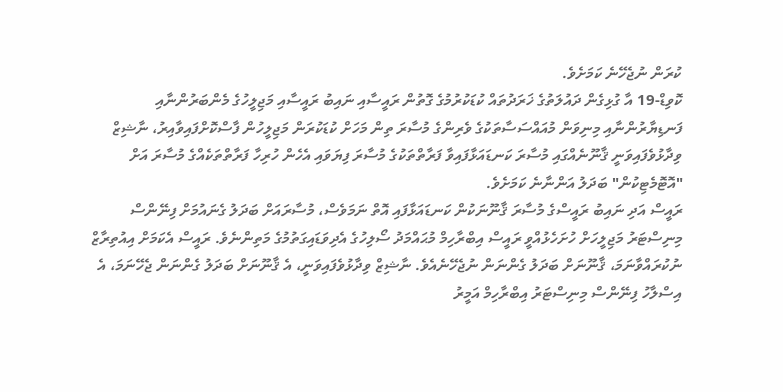ކުރަން ނުޖެހޭނެ ކަމަށެވެ.
ކޮވިޑް-19 އާ ގުޅިގެން ދައުލަތުގެ ޚަރަދުތައް ކުޑަކުރުމުގެ ގޮތުން ރައީސާއި ނައިބު ރައީސާއި މަޖިލީހުގެ މެންބަރުންނާއި ފަނޑިޔާރުންނާއި މިނިވަން މުއައްސަސާތަކުގެ ވެރިންގެ މުސާރަ ތިން މަހަށް ކުޑަކުރަން މަޖިލީހުން ފާސްކޮށްފައިވާއިރު، ނާޝިޒް ވިދާޅުވެފައިވަނީ ޤާނޫނެއްގައި މުސާރަ ކަނޑައަޅާފައިވާ ފަރާތްތަކުގެ މުސާރަ ފިޔަވައި އެހެން ހުރިހާ ފަރާތްތަކެއްގެ މުސާރަ އަށް "އޮޓޮމެޓިކުން" ބަދަލު އަންނާނެ ކަމަށެވެ.
ރައީސް އަދި ނައިބު ރައީސްގެ މުސާރަ ޤާނޫނަކުން ކަނޑައަޅާފައި އޮތް ނަމަވެސް، މުސާރައަށް ބަދަލު ގެނައުމަށް ފިނޭންސް މިނިސްޓަރު މަޖިލީހަށް ހުށަހެޅުއްވީ ރައީސް އިބްރާހިމް މުޙައްމަދު ސޯލިހުގެ އެދިވަޑައިގަތުމުގެ މަތިންނެވެ. ރައީސް އެކަމަށް އިއުތިރާޒް ނުކުރައްވާނަމަ، ޤާނޫނަށް ބަދަލު ގެންނަން ނުޖެހޭނެއެވެ. ނާޝިޒް ވިދާޅުވެފައިވަނީ، އެ ޤާނޫނަށް ބަދަލު ގެންނަން ޖެހޭނަމަ، އެ އިސްލާހު ފިނޭންސް މިނިސްޓަރު އިބްރާހިމް އަމީރު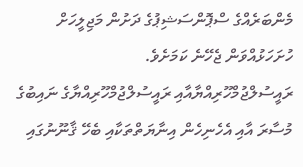މެންބަރެއްގެ ސްޕޮންސަޝިޕުގެ ދަށުން މަޖިލީހަށް ހުށަހަޅުއްވަން ޖެހޭނެ ކަމަށެވެ.
ރައީސުލްޖުމްހޫރިއްޔާއާއި ރައީސުލްޖުމްހޫރިއްޔާގެ ނައިބުގެ މުސާރަ އާއި އެހެނިހެން އިނާޔަތްތަކާއި ބެހޭ ޤާނޫނުގައި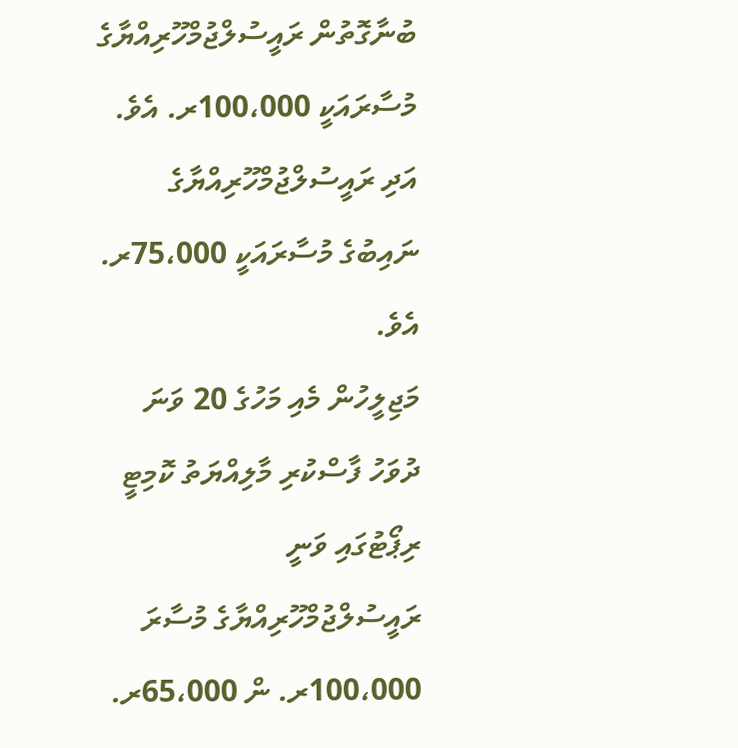ބުނާގޮތުން ރައީސުލްޖުމްހޫރިއްޔާގެ މުސާރައަކީ 100،000ރ. އެވެ. އަދި ރައީސުލްޖުމްހޫރިއްޔާގެ ނައިބުގެ މުސާރައަކީ 75،000ރ. އެވެ.
މަޖިލީހުން މެއި މަހުގެ 20 ވަނަ ދުވަހު ފާސްކުރި މާލިއްޔަތު ކޮމިޓީ ރިޕޯޓުގައި ވަނީ ރައީސުލްޖުމްހޫރިއްޔާގެ މުސާރަ 100،000ރ. ން 65،000ރ.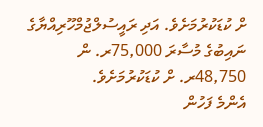ށް ކުޑަކުރުމަށެވެ. އަދި ރައީސުލްޖުމްހޫރިއްޔާގެ ނައިބުގެ މުސާރަ 75,000ރ. ން 48,750ރ. ށް ކުޑަކުރުމަށެވެ.
އެންމެ ފަހުން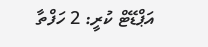އަޕްޑޭޓް ކުރީ: 2 ހަފްތާ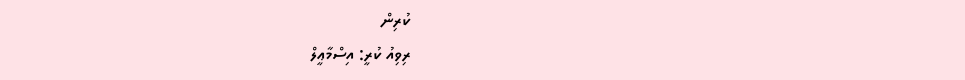ކުރިން
ރިވިއު ކުރީ: އިސްމާޢީލް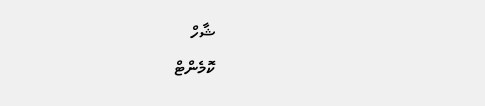ޝާހް
ކޮމެންޓް